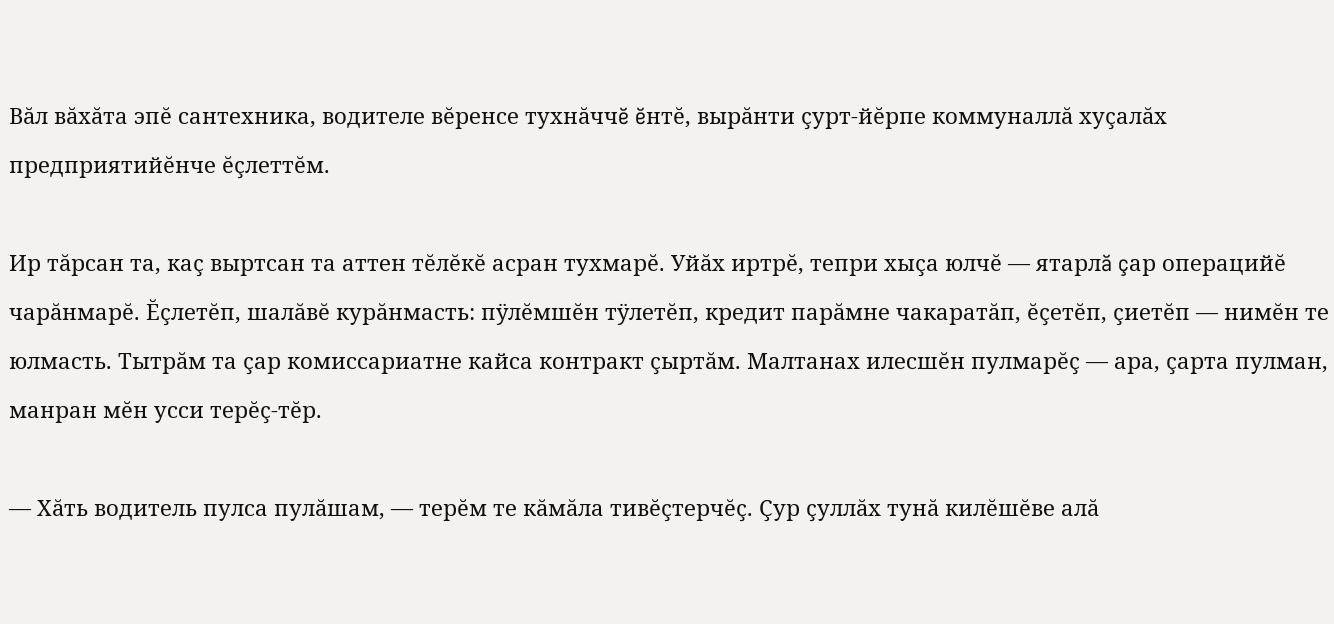Вăл вăхăта эпĕ сантехника, водителе вĕренсе тухнăччĕ ĕнтĕ, вырăнти çурт-йĕрпе коммуналлă хуçалăх предприятийĕнче ĕçлеттĕм.

Ир тăрсан та, каç выртсан та аттен тĕлĕкĕ асран тухмарĕ. Уйăх иртрĕ, тепри хыçа юлчĕ — ятарлă çар операцийĕ чарăнмарĕ. Ĕçлетĕп, шалăвĕ курăнмасть: пÿлĕмшĕн тÿлетĕп, кредит парăмне чакаратăп, ĕçетĕп, çиетĕп — нимĕн те юлмасть. Тытрăм та çар комиссариатне кайса контракт çыртăм. Малтанах илесшĕн пулмарĕç — ара, çарта пулман, манран мĕн усси терĕç-тĕр.

— Хăть водитель пулса пулăшам, — терĕм те кăмăла тивĕçтерчĕç. Çур çуллăх тунă килĕшĕве алă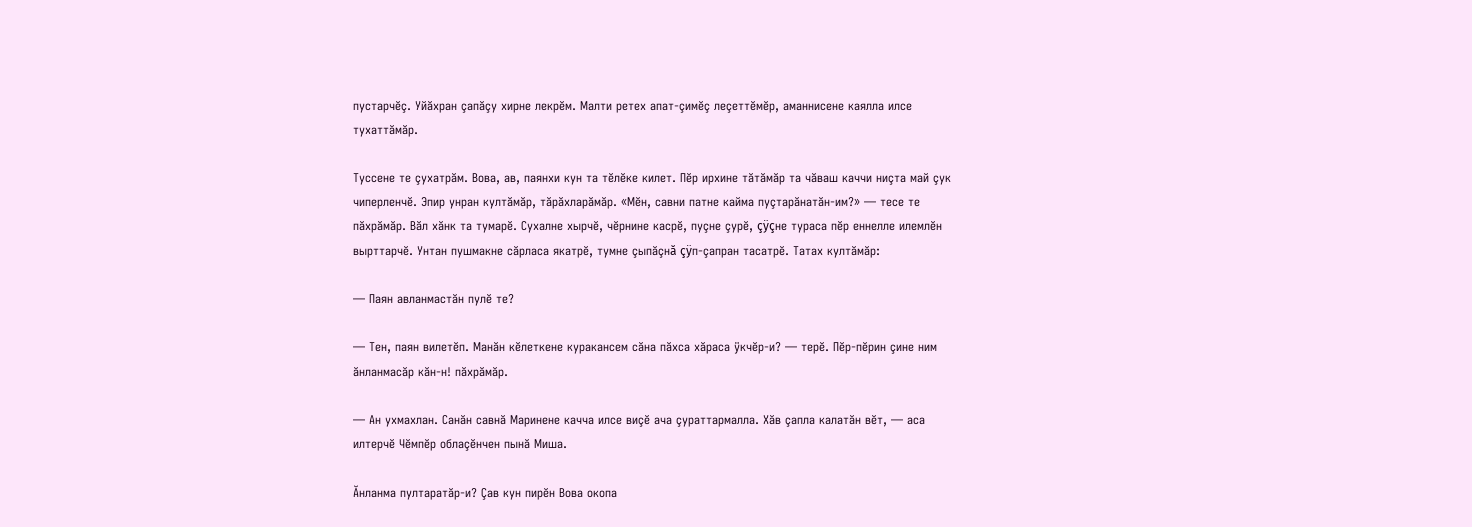пустарчĕç. Уйăхран çапăçу хирне лекрĕм. Малти ретех апат-çимĕç леçеттĕмĕр, аманнисене каялла илсе тухаттăмăр.

Туссене те çухатрăм. Вова, ав, паянхи кун та тĕлĕке килет. Пĕр ирхине тăтăмăр та чăваш каччи ниçта май çук чиперленчĕ. Эпир унран култăмăр, тăрăхларăмăр. «Мĕн, савни патне кайма пуçтарăнатăн-им?» — тесе те пăхрăмăр. Вăл хăнк та тумарĕ. Сухалне хырчĕ, чĕрнине касрĕ, пуçне çурĕ, çÿçне тураса пĕр еннелле илемлĕн вырттарчĕ. Унтан пушмакне сăрласа якатрĕ, тумне çыпăçнă çÿп-çапран тасатрĕ. Татах култăмăр:

— Паян авланмастăн пулĕ те?

— Тен, паян вилетĕп. Манăн кĕлеткене куракансем сăна пăхса хăраса ÿкчĕр-и? — терĕ. Пĕр-пĕрин çине ним ăнланмасăр кăн-н! пăхрăмăр.

— Ан ухмахлан. Санăн савнă Маринене качча илсе виçĕ ача çураттармалла. Хăв çапла калатăн вĕт, — аса илтерчĕ Чĕмпĕр облаçĕнчен пынă Миша.

Ăнланма пултаратăр-и? Çав кун пирĕн Вова окопа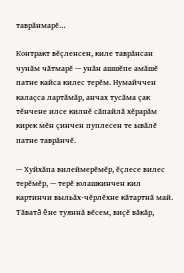таврăнмарĕ…

Контракт вĕçленсен, киле таврăнсан чунăм чăтмарĕ — унăн ашшĕпе амăшĕ патне кайса килес терĕм. Нумайччен калаçса лартăмăр, анчах тусăма çак тĕнчене илсе килнĕ сăпайлă хĕрарăм кирек мĕн çинчен пуплесен те ывăлĕ патне таврăнчĕ.

— Хуйхăпа вилеймерĕмĕр, ĕçлесе вилес терĕмĕр, — терĕ юлашкинчен кил картинчи выльăх-чĕрлĕхне кăтартнă май. Тăватă ĕне туяннă вĕсем, виçĕ вăкăр,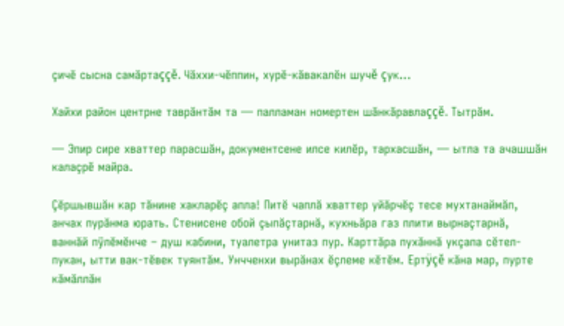çичĕ сысна самăртаççĕ. Чăххи-чĕппин, хурĕ-кăвакалĕн шучĕ çук…

Хайхи район центрне таврăнтăм та — палламан номертен шăнкăравлаççĕ. Тытрăм.

— Эпир сире хваттер парасшăн, документсене илсе килĕр, тархасшăн, — ытла та ачашшăн калаçрĕ майра.

Çĕршывшăн кар тăнине хакларĕç апла! Питĕ чаплă хваттер уйăрчĕç тесе мухтанаймăп, анчах пурăнма юрать. Стенисене обой çыпăçтарнă, кухньăра газ плити вырнаçтарнă, ваннăй пÿлĕмĕнче – душ кабини, туалетра унитаз пур. Карттăра пухăннă укçапа сĕтел-пукан, ытти вак-тĕвек туянтăм. Унчченхи вырăнах ĕçлеме кĕтĕм. Ертÿçĕ кăна мар, пурте кăмăллăн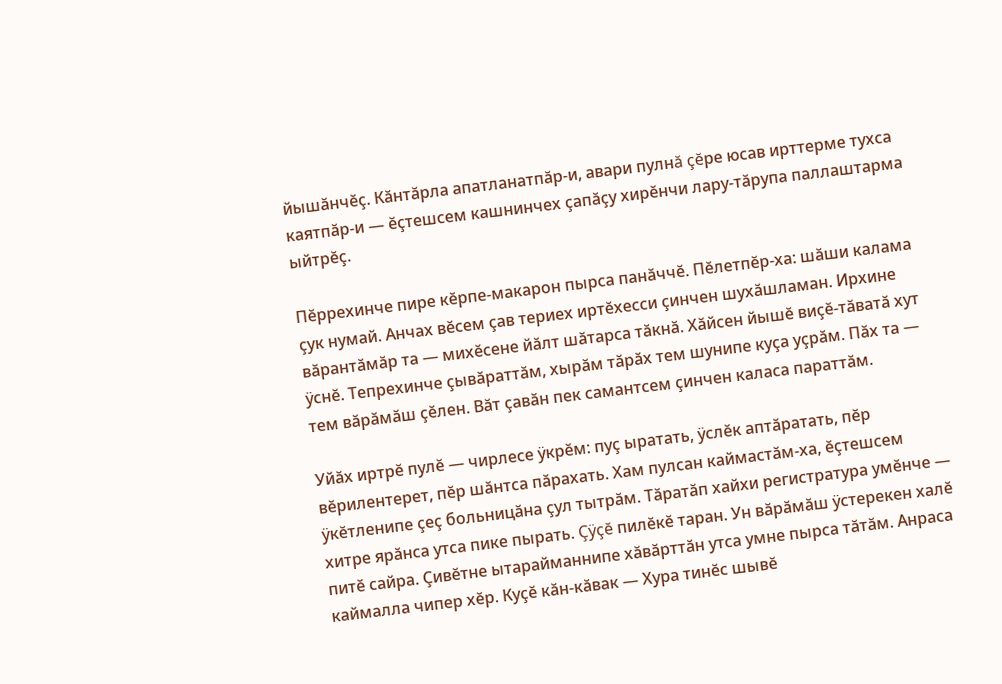йышăнчĕç. Кăнтăрла апатланатпăр-и, авари пулнă çĕре юсав ирттерме тухса каятпăр-и — ĕçтешсем кашнинчех çапăçу хирĕнчи лару-тăрупа паллаштарма ыйтрĕç.

Пĕррехинче пире кĕрпе-макарон пырса панăччĕ. Пĕлетпĕр-ха: шăши калама çук нумай. Анчах вĕсем çав териех иртĕхесси çинчен шухăшламан. Ирхине вăрантăмăр та — михĕсене йăлт шăтарса тăкнă. Хăйсен йышĕ виçĕ-тăватă хут ÿснĕ. Тепрехинче çывăраттăм, хырăм тăрăх тем шунипе куçа уçрăм. Пăх та — тем вăрăмăш çĕлен. Вăт çавăн пек самантсем çинчен каласа параттăм.

Уйăх иртрĕ пулĕ — чирлесе ÿкрĕм: пуç ыратать, ÿслĕк аптăратать, пĕр вĕрилентерет, пĕр шăнтса пăрахать. Хам пулсан каймастăм-ха, ĕçтешсем ÿкĕтленипе çеç больницăна çул тытрăм. Тăратăп хайхи регистратура умĕнче — хитре ярăнса утса пике пырать. Çÿçĕ пилĕкĕ таран. Ун вăрăмăш ÿстерекен халĕ питĕ сайра. Çивĕтне ытарайманнипе хăвăрттăн утса умне пырса тăтăм. Анраса каймалла чипер хĕр. Куçĕ кăн-кăвак — Хура тинĕс шывĕ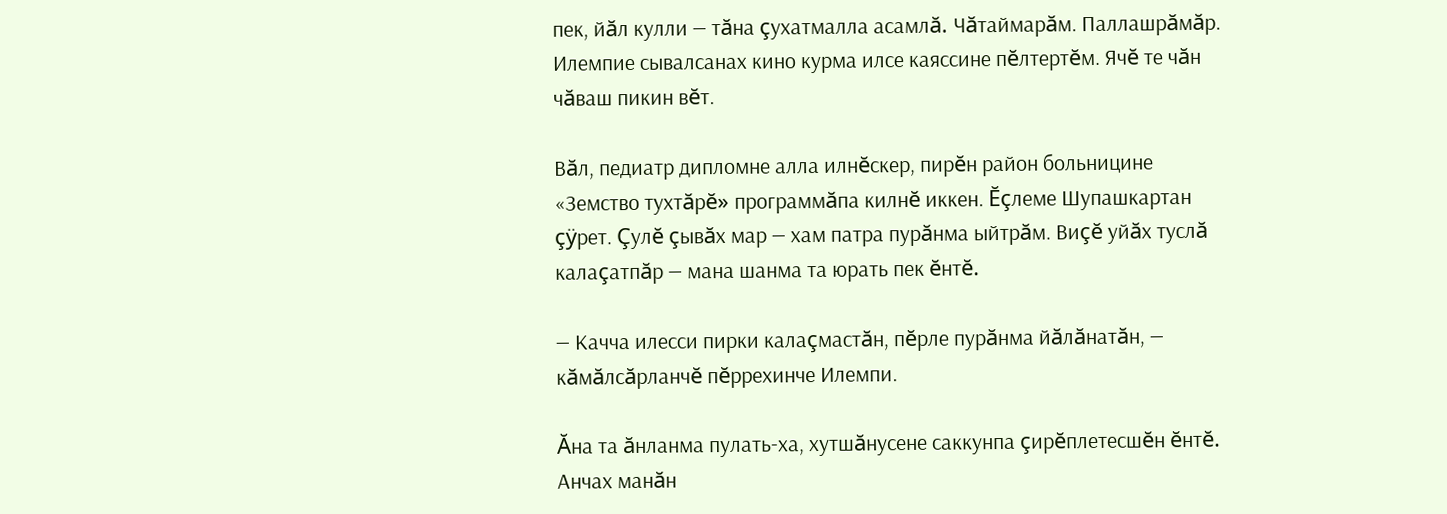пек, йăл кулли — тăна çухатмалла асамлă. Чăтаймарăм. Паллашрăмăр. Илемпие сывалсанах кино курма илсе каяссине пĕлтертĕм. Ячĕ те чăн чăваш пикин вĕт.

Вăл, педиатр дипломне алла илнĕскер, пирĕн район больницине «Земство тухтăрĕ» программăпа килнĕ иккен. Ĕçлеме Шупашкартан çÿрет. Çулĕ çывăх мар — хам патра пурăнма ыйтрăм. Виçĕ уйăх туслă калаçатпăр — мана шанма та юрать пек ĕнтĕ.

— Качча илесси пирки калаçмастăн, пĕрле пурăнма йăлăнатăн, — кăмăлсăрланчĕ пĕррехинче Илемпи.

Ăна та ăнланма пулать-ха, хутшăнусене саккунпа çирĕплетесшĕн ĕнтĕ. Анчах манăн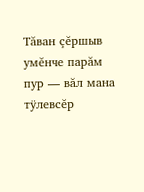Тăван çĕршыв умĕнче парăм пур — вăл мана тÿлевсĕр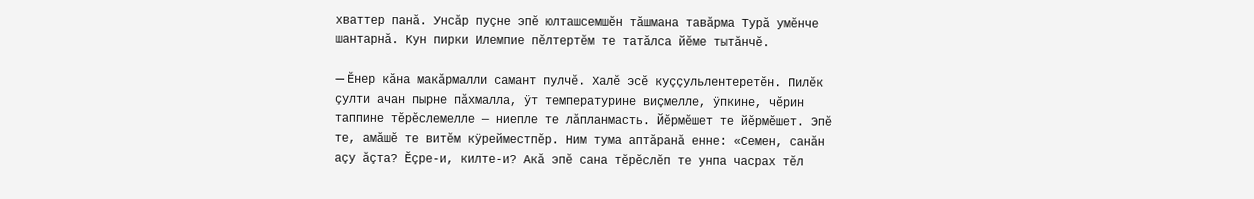хваттер панă. Унсăр пуçне эпĕ юлташсемшĕн тăшмана тавăрма Турă умĕнче шантарнă. Кун пирки Илемпие пĕлтертĕм те татăлса йĕме тытăнчĕ.

— Ĕнер кăна макăрмалли самант пулчĕ. Халĕ эсĕ куççульлентеретĕн. Пилĕк çулти ачан пырне пăхмалла, ÿт температурине виçмелле, ÿпкине, чĕрин таппине тĕрĕслемелле — ниепле те лăпланмасть. Йĕрмĕшет те йĕрмĕшет. Эпĕ те, амăшĕ те витĕм кÿрейместпĕр. Ним тума аптăранă енне: «Семен, санăн аçу ăçта? Ĕçре-и, килте-и? Акă эпĕ сана тĕрĕслĕп те унпа часрах тĕл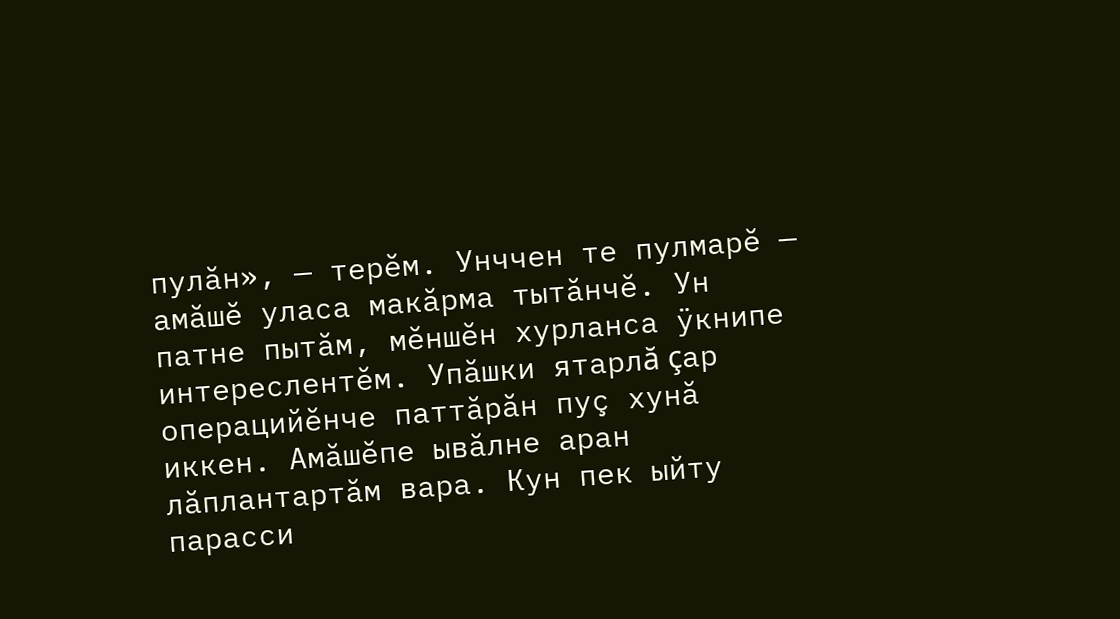пулăн», — терĕм. Унччен те пулмарĕ — амăшĕ уласа макăрма тытăнчĕ. Ун патне пытăм, мĕншĕн хурланса ÿкнипе интереслентĕм. Упăшки ятарлă çар операцийĕнче паттăрăн пуç хунă иккен. Амăшĕпе ывăлне аран лăплантартăм вара. Кун пек ыйту парасси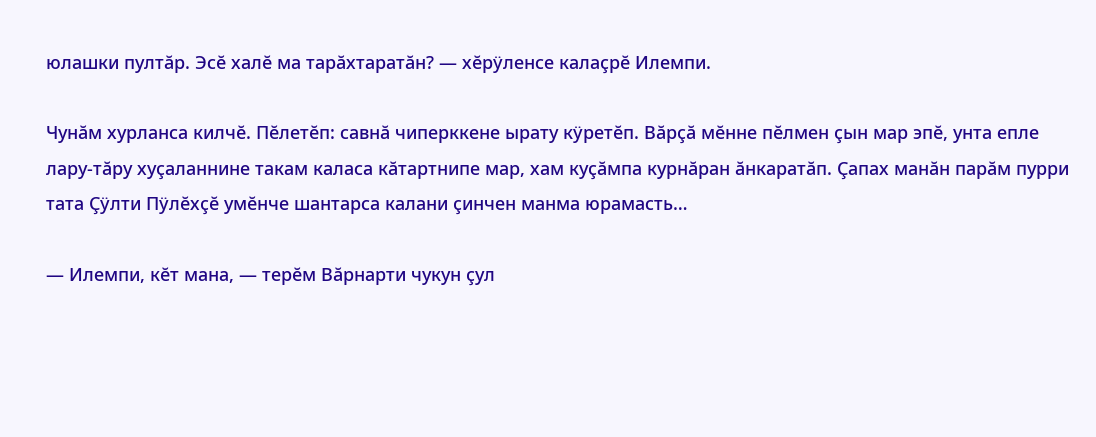юлашки пултăр. Эсĕ халĕ ма тарăхтаратăн? — хĕрÿленсе калаçрĕ Илемпи.

Чунăм хурланса килчĕ. Пĕлетĕп: савнă чиперккене ырату кÿретĕп. Вăрçă мĕнне пĕлмен çын мар эпĕ, унта епле лару-тăру хуçаланнине такам каласа кăтартнипе мар, хам куçăмпа курнăран ăнкаратăп. Çапах манăн парăм пурри тата Çÿлти Пÿлĕхçĕ умĕнче шантарса калани çинчен манма юрамасть…

— Илемпи, кĕт мана, — терĕм Вăрнарти чукун çул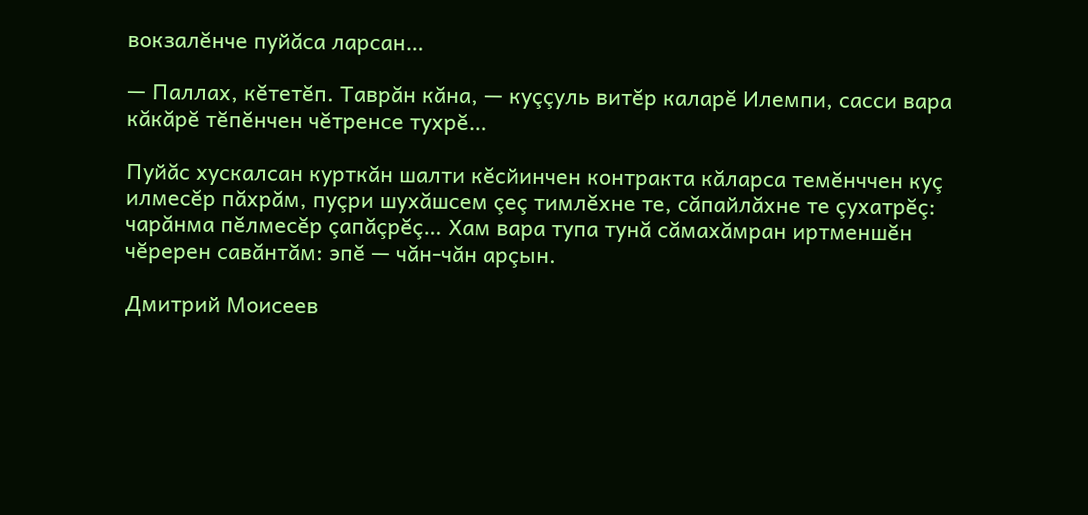вокзалĕнче пуйăса ларсан…

— Паллах, кĕтетĕп. Таврăн кăна, — куççуль витĕр каларĕ Илемпи, сасси вара кăкăрĕ тĕпĕнчен чĕтренсе тухрĕ…

Пуйăс хускалсан курткăн шалти кĕсйинчен контракта кăларса темĕнччен куç илмесĕр пăхрăм, пуçри шухăшсем çеç тимлĕхне те, сăпайлăхне те çухатрĕç: чарăнма пĕлмесĕр çапăçрĕç… Хам вара тупа тунă сăмахăмран иртменшĕн чĕререн савăнтăм: эпĕ — чăн-чăн арçын.

Дмитрий Моисеев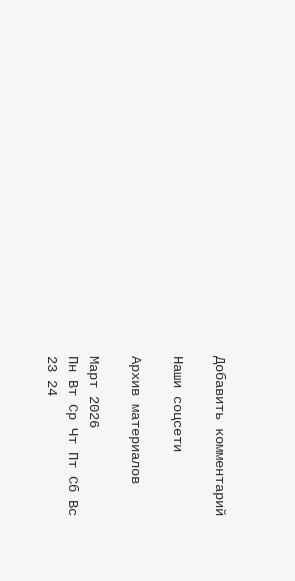Добавить комментарий

Наши соцсети

Архив материалов

Март 2026
Пн Вт Ср Чт Пт Сб Вс
23 24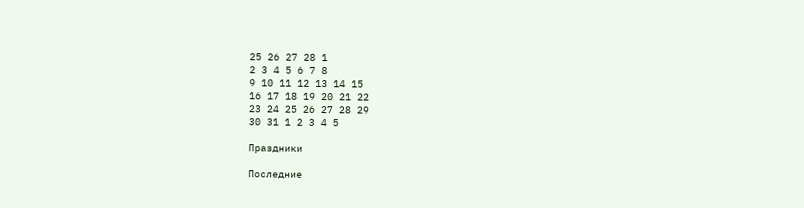25 26 27 28 1
2 3 4 5 6 7 8
9 10 11 12 13 14 15
16 17 18 19 20 21 22
23 24 25 26 27 28 29
30 31 1 2 3 4 5

Праздники

Последние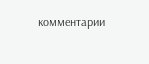комментарии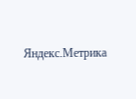Яндекс.Метрика